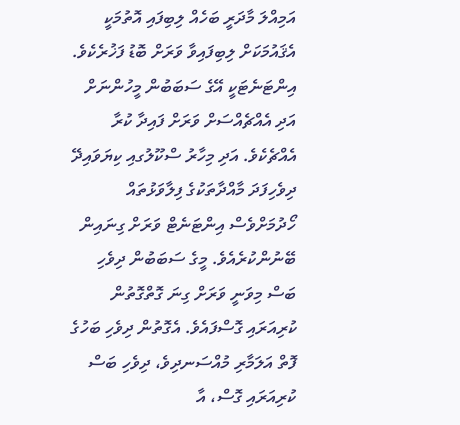އަމިއްލަ މާދަރީ ބަހެއް ލިބިފައި އޮތުމަކީ އެޤައުމަކަށް ލިބިފައިވާ ވަރަށް ބޮޑު ފަޚުރެކެވެ. އިންޓަނެޓަކީ އޭގެ ސަބަބުން މީހުންނަށް އަދި އެއްޗެއްސަށް ވަރަށް ފައިދާ ކުރާ އެއްޗެކެވެ. އަދި މިހާރު ސްކޫލުގއި ކިޔަވައިދޭ ދިވެހިފަދަ މާއްދާތަކުގެ ފިލާވަޅުތައް ހޯދުމަށްވެސް އިންޓަނެޓް ވަރަށް ގިނައިން ބޭނުންކުރެއެވެ. މީގެ ސަބަބުން ދިވެހި ބަސް މިވަނީ ވަރަށް ގިނަ ގޮތްގޮތުން ކުރިއަރައި ގޮސްފައެވެ. އެގޮތުން ދިވެހި ބަހުގެ ފޮތް އަލަމާރި މުއްސަނދިވެ، ދިވެހި ބަސް ކުރިއަރައި ގޮސް، އާ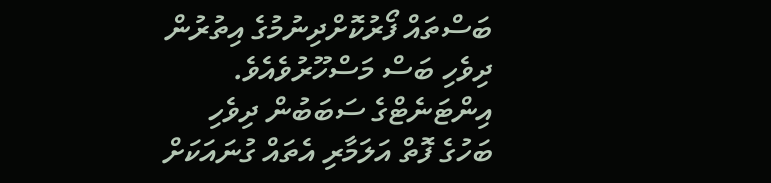ބަސްތައް ފޯރުކޮށްދިނުމުގެ އިތުރުން ދިވެހި ބަސް މަސްހޫރުވެއެވެ.
އިންޓަނެޓްގެ ސަބަބުން ދިވެހި ބަހުގެ ފޮތް އަލަމާރި އެތައް ގުނައަކަށް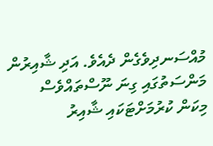މުއްސަނދިވެގެން ދެއެވެ. އަދި ޝާއިރުން މަންސަތުގައި ގިނަ ނޫސްތައްވެސް މިކަން ކުރުމަށްޓަކައި ޝާއިރު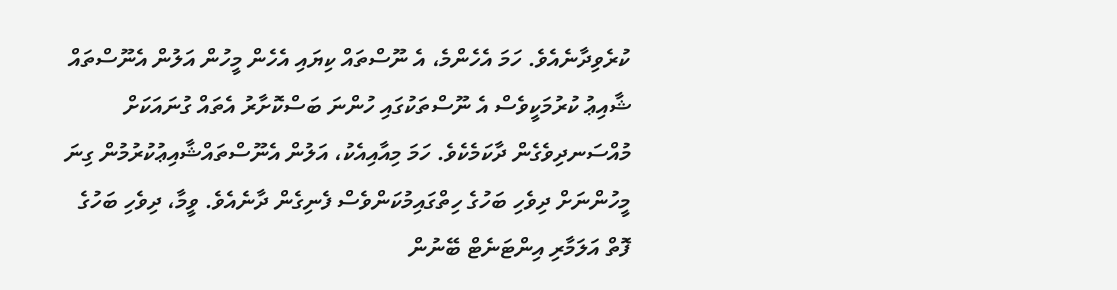ކުރެވިދާނެއެވެ. ހަމަ އެހެންމެ، އެ ނޫސްތައް ކިޔައި އެހެން މީހުން އަލުން އެނޫސްތައް ޝާއިޢު ކުރުމަކީވެސް އެ ނޫސްތަކުގައި ހުންނަ ބަސްކޮށާރު އެތައް ގުނައަކަށް މުއްސަނދިވެގެން ދާކަމެކެވެ. ހަމަ މިއާއިއެކު، އަލުން އެނޫސްތައްޝާއިޢުކުރުމުން ގިނަ މީހުންނަށް ދިވެހި ބަހުގެ ހިތްގައިމުކަންވެސް ފެނިގެން ދާނެއެވެ. ވީމާ، ދިވެހި ބަހުގެ ފޮތް އަލަމާރި އިންޓަނެޓް ބޭނުން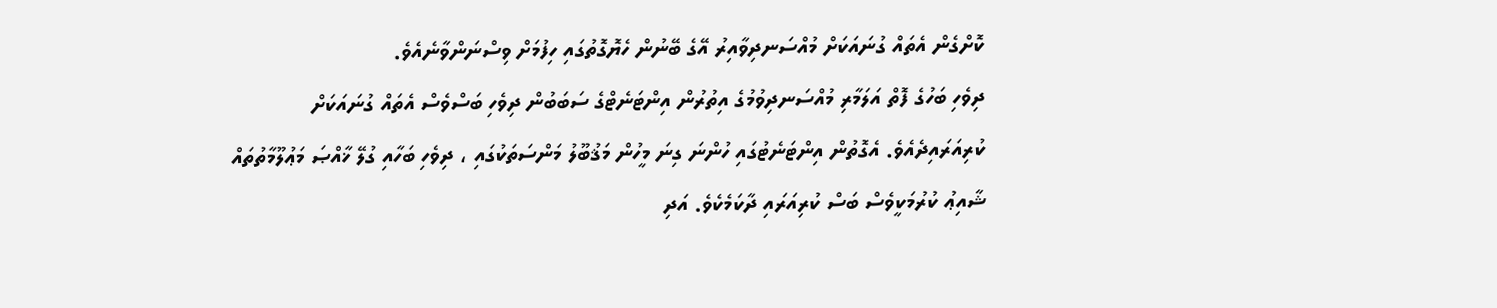ކޮށްގެން އެތައް ގުނައަކަށް މުއްސަނދިވާއިރު އޭގެ ބޭނުން ހެޔޮގޮތުގައި ހިފުމަށް ވިސްނަންވާނެއެވެ.
ދިވެހި ބަހުގެ ފޮތް އަލަމާރި މުއްސަނދިވުމުގެ އިތުރުން އިންޓަނެޓްގެ ސަބަބުން ދިވެހި ބަސްވެސް އެތައް ގުނައަކަށް ކުރިއަރައިދެއެވެ. އެގޮތުން އިންޓަނެޓުގައި ހުންނަ ގިނަ މީހުން މަޤުބޫލު މަންސަތަކުގައި ، ދިވެހި ބަހާއި ގުލޭ ޚާއްޞަ މަޢުލޫމާތުތައް ޝާއިޢު ކުރުމަކީވެސް ބަސް ކުރިއަރައި ދާކަމެކެވެ. އަދި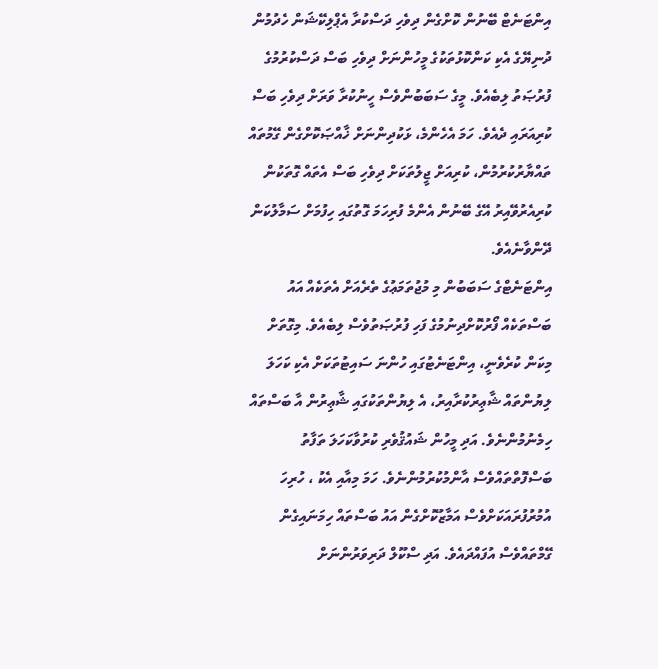އިންޓަނެޓް ބޭނުން ކޮށްގެން ދިވެހި ދަސްކުރާ އެޕްލިކޭޝަން ހެދުމުން ދުނިޔޭގެ އެކި ކަންކޮޅުތަކުގެ މީހުންނަށް ދިވެހި ބަސް ދަސްކުރުމުގެ ފުރުޞަތު ލިބެއެވެ. މީގެ ސަބަބުންވެސް ހީނުކުރާ ވަރަށް ދިވެހި ބަސް ކުރިއަރައި ދެއެވެ. ހަމަ އެހެންމެ، ޅަކުދިންނަށް ޚާއްޞަކޮށްގެން ގޭމުތައް ތައްޔާރުކުރުމުން، ކުރިއަށް ޖީލުތަކަށް ދިވެހި ބަސް އެތައް ގޮތަކުން ކުރިއެރުވޭއިރު އޭގެ ބޭނުން އެންމެ ފުރިހަމަ ގޮތުގައި ހިފުމަށް ސަމާލުކަން ދޭންވާނެއެވެ.
އިންޓަނެޓްގެ ސަބަބުން މި މުޖުތަމަޢުގެ ތެރެއަށް އެތަކެއް އައު ބަސްތަކެއް ފޯރުކޮށްދިނުމުގެ ފަހި ފުރުޞަތުވެސް ލިބެއެވެ. މިގޮތަށް މިކަން ކުރެވެނީ، އިންޓަނެޓުގައި ހުންނަ ސައިޓުތަކަށް އެކި ކަހަލަ ލިޔުންތައް ޝާޢިރުކުރާއިރު، އެ ލިޔުންތަކުގައި ޝާޢިރުން އާ ބަސްތައް ހިމެނުމުންނެވެ. އަދި މީހުން ޝައުޤުވެރި ކުރުވާކަހަލަ ތަފާތު ބަސްފޮތްތައްވެސް އާންމުކުރުމުންނެވެ. ހަމަ މިއާއި އެކު ، ހުރިހަ އުމުރުފުރައަކަށްވެސް އަމާޒުކޮށްގެން އައު ބަސްތައް ހިމަނައިގެން ގޭމްތައްވެސް އުފައްދައެވެ. އަދި ސްކޫލް ދަރިވަރުންނަށް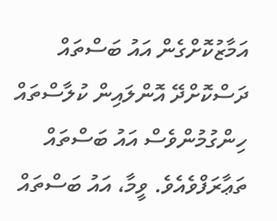އަމާޒުކޮށްގެން އައު ބަސްތައް ދަސްކޮށްދޭ އޮންލައިން ކުލާސްތައް ހިންގުމުންވެސް އައު ބަސްތައް ތަޢާރަފްވެއެވެ. ވީމާ، އައު ބަސްތައް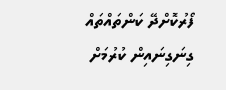ފޯރުކޮށްދޭ ކަންތައްތައް ގިނަގިނައިން ކުރުމަށް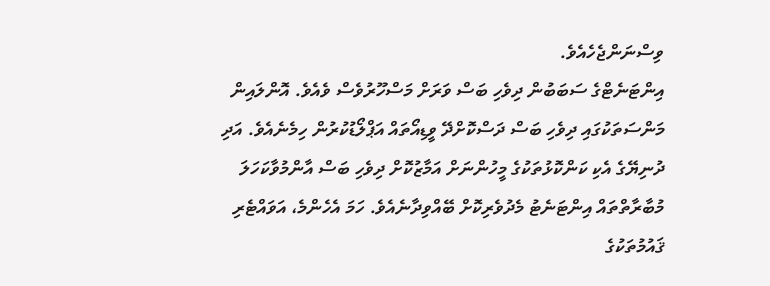ވިސްނަންޖެހެއެވެ.
އިންޓަނެޓްގެ ސަބަބުން ދިވެހި ބަސް ވަރަށް މަސްހޫރުވެސް ވެއެވެ. އޮންލައިން މަންސަތަކުގައި ދިވެހި ބަސް ދަސްކޮށްދޭ ވީޑިއޯތައް އަޕްލޯޑުކުރުން ހިމެނެއެވެ. އަދި ދުނިޔޭގެ އެކި ކަންކޮޅުތަކުގެ މީހުންނަށް އަމާޒުކޮށް ދިވެހި ބަސް އާންމުވާކަހަލަ މުބާރާތްތައް އިންޓަނެޓު މެދުވެރިކޮށް ބޭއްވިދާނެއެވެ. ހަމަ އެހެންމެ، އަވައްޓެރި ޤައުމުތަކުގެ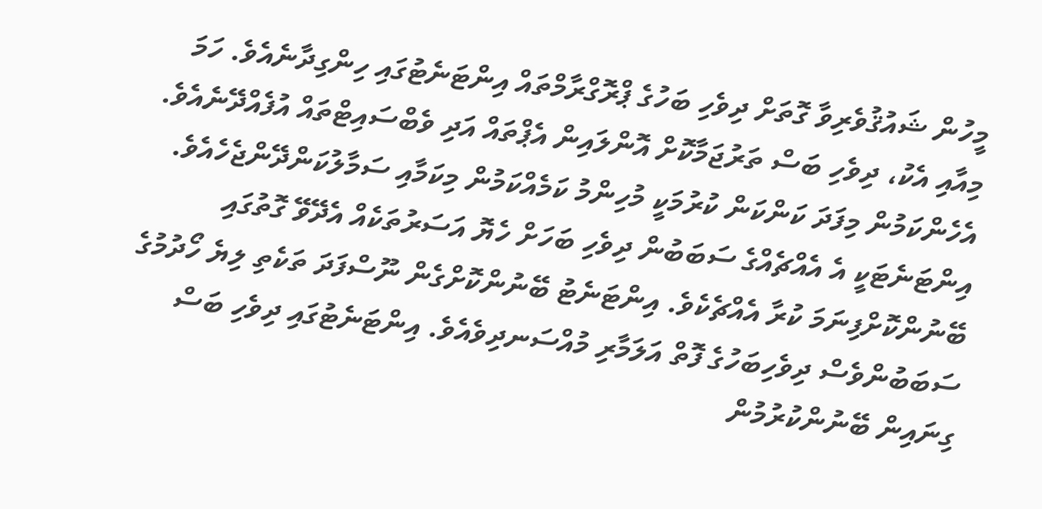މީހުން ޝައުޤުވެރިވާ ގޮތަށް ދިވެހި ބަހުގެ ޕްރޮގްރާމްތައް އިންޓަނެޓުގައި ހިންގިދާނެއެވެ. ހަމަ މިއާއި އެކު، ދިވެހި ބަސް ތަރުޖަމާކޮށް އޮންލައިން އެޕްތައް އަދި ވެބްސައިޓްތައް އުފެއްދޭނެއެވެ. އެހެންކަމުން މިފަދަ ކަންކަން ކުރުމަކީ މުހިންމު ކަމެއްކަމުން މިކަމާއި ސަމާލުކަންދޭންޖެހެއެވެ.
އިންޓަނެޓަކީ އެ އެއްޗެއްގެ ސަބަބުން ދިވެހި ބަހަށް ހެޔޮ އަސަރުތަކެއް އެދޭވޭ ގޮތުގައި ބޭނުންކޮށްފިނަމަ ކުރާ އެއްޗެކެވެ. އިންޓަނެޓު ބޭނުންކޮށްގެން ނޫސްފަދަ ތަކެތި ލިޔެ ހޯދުމުގެ ސަބަބުންވެސް ދިވެހިބަހުގެ ފޮތް އަލަމާރި މުއްސަނދިވެއެވެ. އިންޓަނެޓުގައި ދިވެހި ބަސް ގިނައިން ބޭނުންކުރުމުން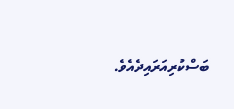ބަސްކުރިއަރައިދެއެވެ.